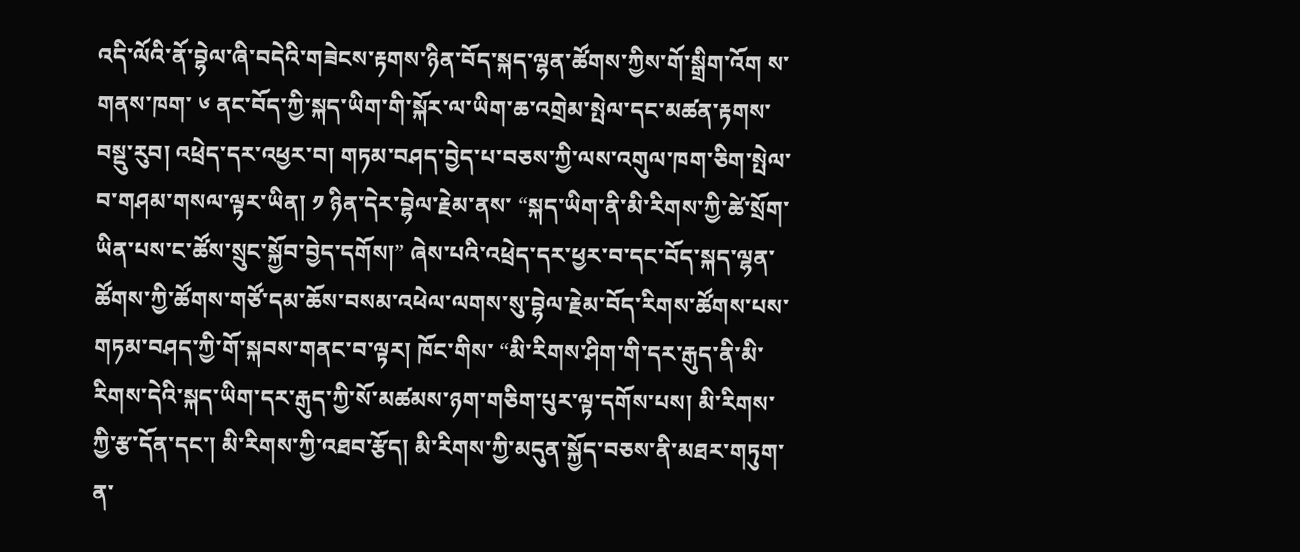འདི་ལོའི་ནོ་བྷེལ་ཞི་བདེའི་གཟེངས་རྟགས་ཉིན་བོད་སྐད་ལྷན་ཚོགས་ཀྱིས་གོ་སྒྲིག་འོག ས་གནས་ཁག་ ༦ ནང་བོད་ཀྱི་སྐད་ཡིག་གི་སྐོར་ལ་ཡིག་ཆ་འགྲེམ་སྤེལ་དང་མཚན་རྟགས་བསྡུ་རུབ། འཕྲེད་དར་འཕྱར་བ། གཏམ་བཤད་བྱེད་པ་བཅས་ཀྱི་ལས་འགུལ་ཁག་ཅིག་སྤེལ་བ་གཤམ་གསལ་ལྟར་ཡིན། ༡ ཉིན་དེར་བྷེལ་རྗེམ་ནས་ “སྐད་ཡིག་ནི་མི་རིགས་ཀྱི་ཚེ་སྲོག་ཡིན་པས་ང་ཚོས་སྲུང་སྐྱོབ་བྱེད་དགོས།” ཞེས་པའི་འཕྲེད་དར་ཕྱར་བ་དང་བོད་སྐད་ལྷན་ཚོགས་ཀྱི་ཚོགས་གཙོ་དམ་ཆོས་བསམ་འཕེལ་ལགས་སུ་བྷེལ་རྗེམ་བོད་རིགས་ཚོགས་པས་གཏམ་བཤད་ཀྱི་གོ་སྐབས་གནང་བ་ལྟར། ཁོང་གིས་ “མི་རིགས་ཤིག་གི་དར་རྒུད་ནི་མི་རིགས་དེའི་སྐད་ཡིག་དར་རྒུད་ཀྱི་སོ་མཚམས་ཉག་གཅིག་པུར་ལྟ་དགོས་པས། མི་རིགས་ཀྱི་རྩ་དོན་དང་། མི་རིགས་ཀྱི་འཐབ་རྩོད། མི་རིགས་ཀྱི་མདུན་སྐྱོད་བཅས་ནི་མཐར་གཏུག་ན་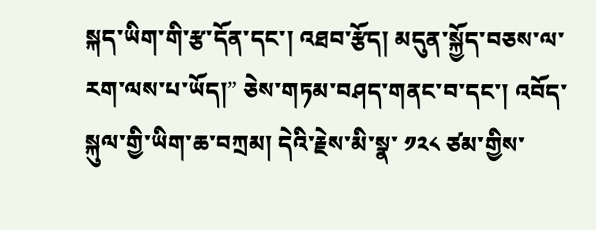སྐད་ཡིག་གི་རྩ་དོན་དང་། འཐབ་རྩོད། མདུན་སྐྱོད་བཅས་ལ་རག་ལས་པ་ཡོད།” ཅེས་གཏམ་བཤད་གནང་བ་དང་། འབོད་སྐུལ་གྱི་ཡིག་ཆ་བཀྲམ། དེའི་རྗེས་མི་སྣ་ ༡༢༨ ཙམ་གྱིས་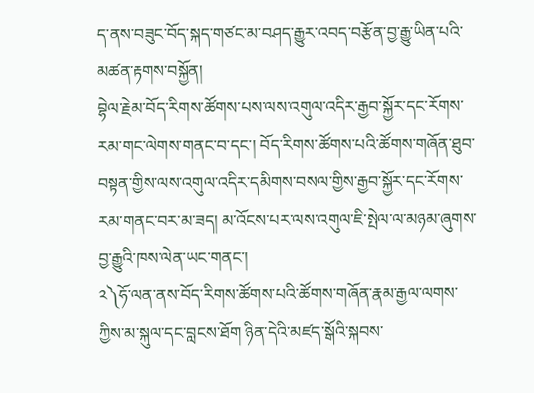ད་ནས་བཟུང་བོད་སྐད་གཙང་མ་བཤད་རྒྱུར་འབད་བརྩོན་བྱ་རྒྱུ་ཡིན་པའི་མཚན་རྟགས་བསྐྱོན།
བྷེལ་རྗེམ་བོད་རིགས་ཚོགས་པས་ལས་འགུལ་འདིར་རྒྱབ་སྐྱོར་དང་རོགས་རམ་གང་ལེགས་གནང་བ་དང་། བོད་རིགས་ཚོགས་པའི་ཚོགས་གཞོན་ཐུབ་བསྟན་གྱིས་ལས་འགུལ་འདིར་དམིགས་བསལ་གྱིས་རྒྱབ་སྐྱོར་དང་རོགས་རམ་གནང་བར་མ་ཟད། མ་འོངས་པར་ལས་འགུལ་ཇི་སྤེལ་ལ་མཉམ་ཞུགས་བྱ་རྒྱུའི་ཁས་ལེན་ཡང་གནང་།
༢༽ཧོ་ལན་ནས་བོད་རིགས་ཚོགས་པའི་ཚོགས་གཞོན་རྣམ་རྒྱལ་ལགས་ཀྱིས་མ་སྐུལ་དང་བླངས་ཐོག ཉིན་དེའི་མཛད་སྒོའི་སྐབས་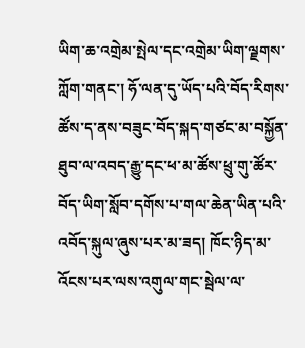ཡིག་ཆ་འགྲེམ་སྤེལ་དང་འགྲེམ་ཡིག་ལྗགས་ཀློག་གནང་། ཧོ་ལན་དུ་ཡོད་པའི་བོད་རིགས་ཚོས་ད་ནས་བཟུང་བོད་སྐད་གཙང་མ་བསྐྱོན་ཐུབ་ལ་འབད་རྒྱུ་དང་ཕ་མ་ཚོས་ཕྲུ་གུ་ཚོར་བོད་ཡིག་སློབ་དགོས་པ་གལ་ཆེན་ཡིན་པའི་འབོད་སྐུལ་ཞུས་པར་མ་ཟད། ཁོང་ཉིད་མ་འོངས་པར་ལས་འགུལ་གང་སྦེལ་ལ་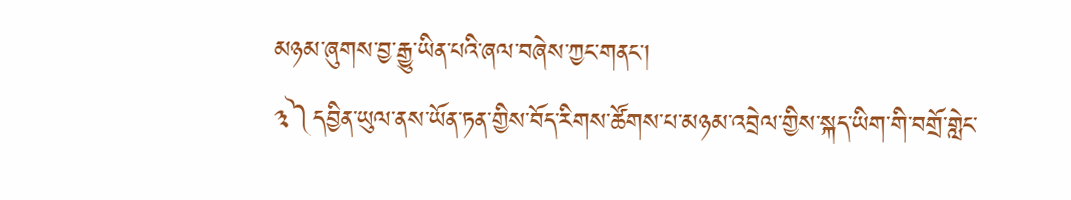མཉམ་ཞུགས་བྱ་རྒྱུ་ཡིན་པའི་ཞལ་བཞེས་ཀྱང་གནང་།
༣༽དབྱིན་ཡུལ་ནས་ཡོན་ཏན་གྱིས་བོད་རིགས་ཚོགས་པ་མཉམ་འབྲེལ་གྱིས་སྐད་ཡིག་གི་བགྲོ་གླེང་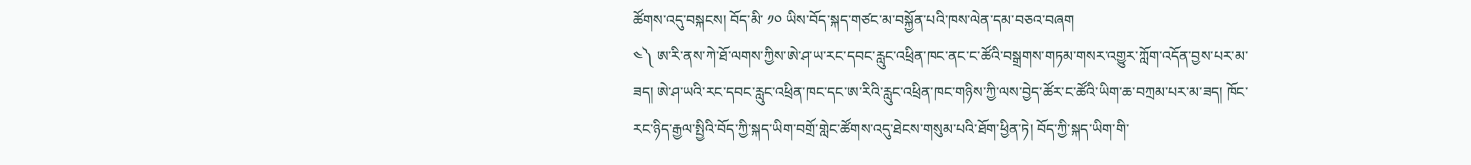ཚོགས་འདུ་བསྐངས། བོད་མི་ ༡༠ ཡིས་བོད་སྐད་གཙང་མ་བསྐྱོན་པའི་ཁས་ལེན་དམ་བཅའ་བཞག
༤༽ ཨ་རི་ནས་ཀེ་ཐོ་ལགས་ཀྱིས་ཨེ་ཤ་ཡ་རང་དབང་རླུང་འཕྲིན་ཁང་ནང་ང་ཚོའི་བསྒྲགས་གཏམ་གསར་འགྱུར་ཀློག་འདོན་བྱས་པར་མ་ཟད། ཨེ་ཤ་ཡའི་རང་དབང་རླུང་འཕྲིན་ཁང་དང་ཨ་རིའི་རླུང་འཕྲིན་ཁང་གཉིས་ཀྱི་ལས་བྱེད་ཚོར་ང་ཚོའི་ཡིག་ཆ་བཀྲམ་པར་མ་ཟད། ཁོང་རང་ཉིད་རྒྱལ་སྤྱིའི་བོད་ཀྱི་སྐད་ཡིག་བགྲོ་གླེང་ཚོགས་འདུ་ཐེངས་གསུམ་པའི་ཐོག་ཕྱིན་ཏེ། བོད་ཀྱི་སྐད་ཡིག་གི་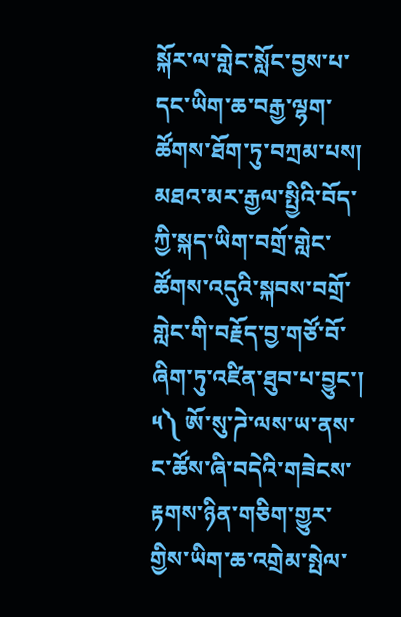སྐོར་ལ་གླེང་སློང་བྱས་པ་དང་ཡིག་ཆ་བརྒྱ་ལྷག་ཚོགས་ཐོག་ཏུ་བཀྲམ་པས། མཐའ་མར་རྒྱལ་སྤྱིའི་བོད་ཀྱི་སྐད་ཡིག་བགྲོ་གླེང་ཚོགས་འདུའི་སྐབས་བགྲོ་གླེང་གི་བརྗོད་བྱ་གཙོ་བོ་ཞིག་ཏུ་འཛིན་ཐུབ་པ་བྱུང་།
༥༽ ཨོ་སུ་ཌེ་ལས་ཡ་ནས་ང་ཚོས་ཞི་བདེའི་གཟེངས་རྟགས་ཉིན་གཅིག་གྱུར་གྱིས་ཡིག་ཆ་འགྲེམ་སྤེལ་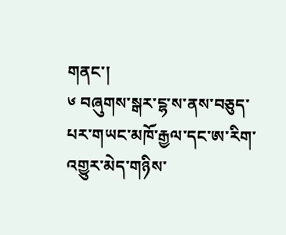གནང་།
༦ བཞུགས་སྒར་ངྷ་ས་ནས་བཅུད་པར་གཡང་མཁོ་རྒྱལ་དང་ཨ་རིག་འགྱུར་མེད་གཉིས་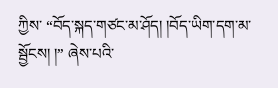ཀྱིས་ “བོད་སྐད་གཙང་མ་ཤོད། །བོད་ཡིག་དག་མ་སྦྱོངས། །” ཞེས་པའི་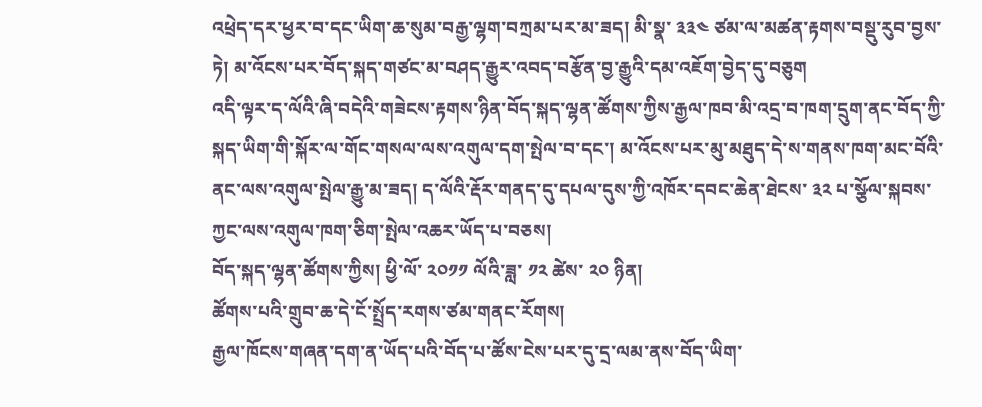འཕྲེད་དར་ཕྱར་བ་དང་ཡིག་ཆ་སུམ་བརྒྱ་ལྷག་བཀྲམ་པར་མ་ཟད། མི་སྣ་ ༣༣༤ ཙམ་ལ་མཚན་རྟགས་བསྡུ་རུབ་བྱས་ཏེ། མ་འོངས་པར་བོད་སྐད་གཙང་མ་བཤད་རྒྱུར་འབད་བརྩོན་བྱ་རྒྱུའི་དམ་འཇོག་བྱེད་དུ་བཅུག
འདི་ལྟར་ད་ལོའི་ཞི་བདེའི་གཟེངས་རྟགས་ཉིན་བོད་སྐད་ལྷན་ཚོགས་ཀྱིས་རྒྱལ་ཁབ་མི་འདྲ་བ་ཁག་དྲུག་ནང་བོད་ཀྱི་སྐད་ཡིག་གི་སྐོར་ལ་གོང་གསལ་ལས་འགུལ་དག་སྤེལ་བ་དང་། མ་འོངས་པར་མུ་མཐུད་དེ་ས་གནས་ཁག་མང་བོའི་ནང་ལས་འགུལ་སྤེལ་རྒྱུ་མ་ཟད། ད་ལོའི་རྡོར་གནད་དུ་དཔལ་དུས་ཀྱི་འཁོར་དབང་ཆེན་ཐེངས་ ༣༢ པ་སྩོལ་སྐབས་ཀྱང་ལས་འགུལ་ཁག་ཅིག་སྤེལ་འཆར་ཡོད་པ་བཅས།
བོད་སྐད་ལྷན་ཚོགས་ཀྱིས། ཕྱི་ལོ་ ༢༠༡༡ ལོའི་ཟླ་ ༡༢ ཚེས་ ༢༠ ཉིན།
ཚོགས་པའི་གྲུབ་ཆ་དེ་ངོ་སྤྲོད་རགས་ཙམ་གནང་རོགས།
རྒྱལ་ཁོངས་གཞན་དག་ན་ཡོད་པའི་བོད་པ་ཚོས་ངེས་པར་དུ་དྲ་ལམ་ནས་བོད་ཡིག་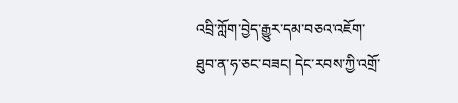འབྲི་ཀློག་བྱེད་རྒྱུར་དམ་བཅའ་འཇོག་ཐུབ་ན་ཧ་ཅང་བཟང། དེང་རབས་ཀྱི་འགྲོ་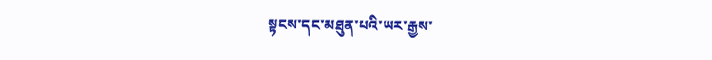སྟངས་དང་མཐུན་པའི་ཡར་རྒྱས་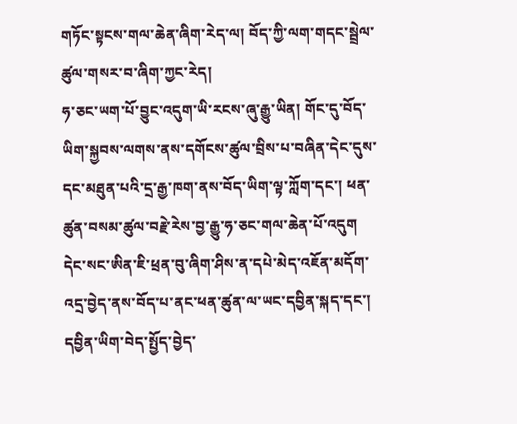གཏོང་སྟངས་གལ་ཆེན་ཞིག་རེད་ལ། བོད་ཀྱི་ལག་གདང་སྦྲེལ་ཚུལ་གསར་བ་ཞིག་ཀྱང་རེད།
ཧ་ཅང་ཡག་པོ་བྱུང་འདུག་ཡི་རངས་ཞུ་རྒྱུ་ཡིན། གོང་དུ་བོད་ཡིག་སྐྱབས་ལགས་ནས་དགོངས་ཚུལ་བྲིས་པ་བཞིན་དེང་དུས་དང་མཐུན་པའི་དྲ་རྒྱ་ཁག་ནས་བོད་ཡིག་ལྟ་ཀློག་དང་། ཕན་ཚུན་བསམ་ཚུལ་བརྗེ་རེས་བྱ་རྒྱུ་ཧ་ཅང་གལ་ཆེན་པོ་འདུག དེང་སང་ཨིན་ཇི་ཕྲན་བུ་ཞིག་ཤིས་ན་དཔེ་མེད་འཇོན་མདོག་འདྲ་བྱེད་ནས་བོད་པ་ནང་ཕན་ཚུན་ལ་ཡང་དབྱིན་སྐད་དང་། དབྱིན་ཡིག་བེད་སྤྱོད་བྱེད་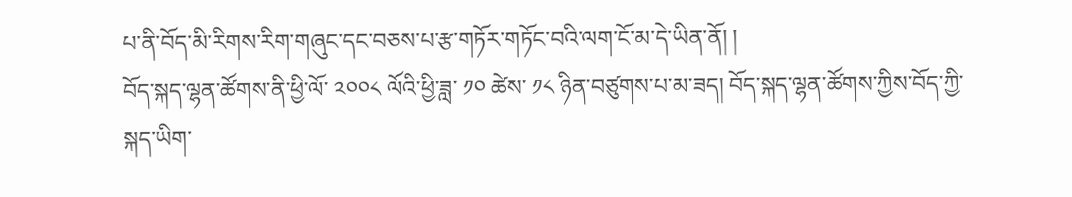པ་ནི་བོད་མི་རིགས་རིག་གཞུང་དང་བཅས་པ་རྩ་གཏོར་གཏོང་བའི་ལག་ངོ་མ་དེ་ཡིན་ནོ། །
བོད་སྐད་ལྷན་ཚོགས་ནི་ཕྱི་ལོ་ ༢༠༠༨ ལོའི་ཕྱི་ཟླ་ ༡༠ ཚེས་ ༡༨ ཉིན་བཙུགས་པ་མ་ཟད། བོད་སྐད་ལྷན་ཚོགས་ཀྱིས་བོད་ཀྱི་སྐད་ཡིག་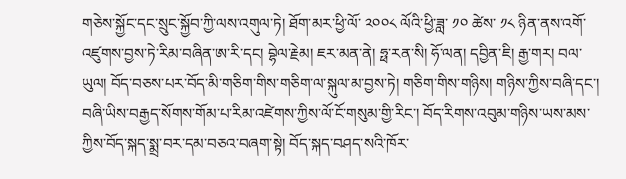གཅེས་སྐྱོང་དང་སྲུང་སྐྱོབ་ཀྱི་ལས་འགུལ་ཏེ། ཐོག་མར་ཕྱི་ལོ་ ༢༠༠༨ ལོའི་ཕྱི་ཟླ་ ༡༠ ཚེས་ ༡༨ ཉིན་ནས་འགོ་འཛུགས་བྱས་ཏེ་རིམ་བཞིན་ཨ་རི་དང། བྷེལ་རྗེམ། ཇར་མན་ནེ། ཧྥ་རན་སི། ཧོ་ལན། དབྱིན་ཇི། རྒྱ་གར། བལ་ཡུལ། བོད་བཅས་པར་བོད་མི་གཅིག་གིས་གཅིག་ལ་སྐུལ་མ་བྱས་ཏེ། གཅིག་གིས་གཉིས། གཉིས་ཀྱིས་བཞི་དང་། བཞི་ཡིས་བརྒྱད་སོགས་གོམ་པ་རིམ་འཛེགས་ཀྱིས་ལོ་ངོ་གསུམ་གྱི་རིང་། བོད་རིགས་འབུམ་གཉིས་ཡས་མས་ཀྱིས་བོད་སྐད་སྨྲ་བར་དམ་བཅའ་བཞག་སྟེ། བོད་སྐད་བཤད་སའི་ཁོར་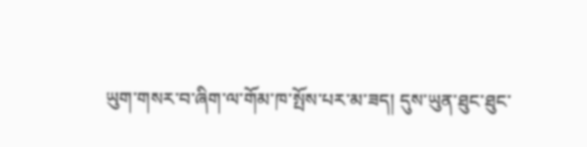ཡུག་གསར་བ་ཞིག་ལ་གོམ་ཁ་སྤོས་པར་མ་ཟད། དུས་ཡུན་ཐུང་ཐུང་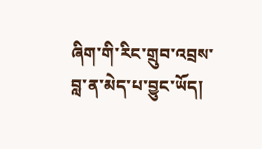ཞིག་གི་རིང་གྲུབ་འབྲས་བླ་ན་མེད་པ་བྱུང་ཡོད།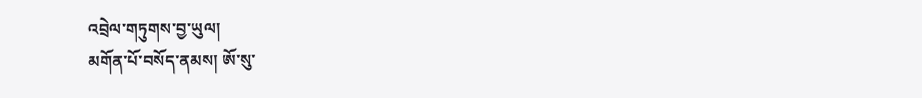འབྲེལ་གཏུགས་བྱ་ཡུལ།
མགོན་པོ་བསོད་ནམས། ཨོ་སུ་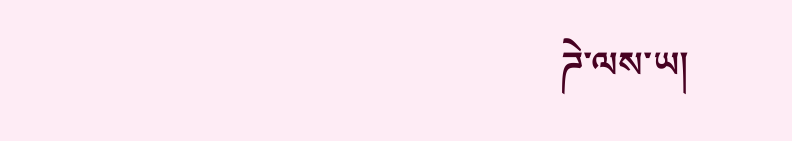ཌེ་ལས་ཡ།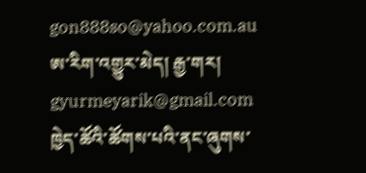gon888so@yahoo.com.au
ཨ་རིག་འགྱུར་མེད། རྒྱ་གར། gyurmeyarik@gmail.com
ཁྱེད་ཚོའི་ཚོགས་པའི་ནང་ཞུགས་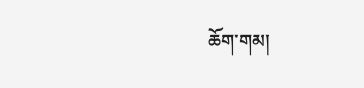ཆོག་གམ།